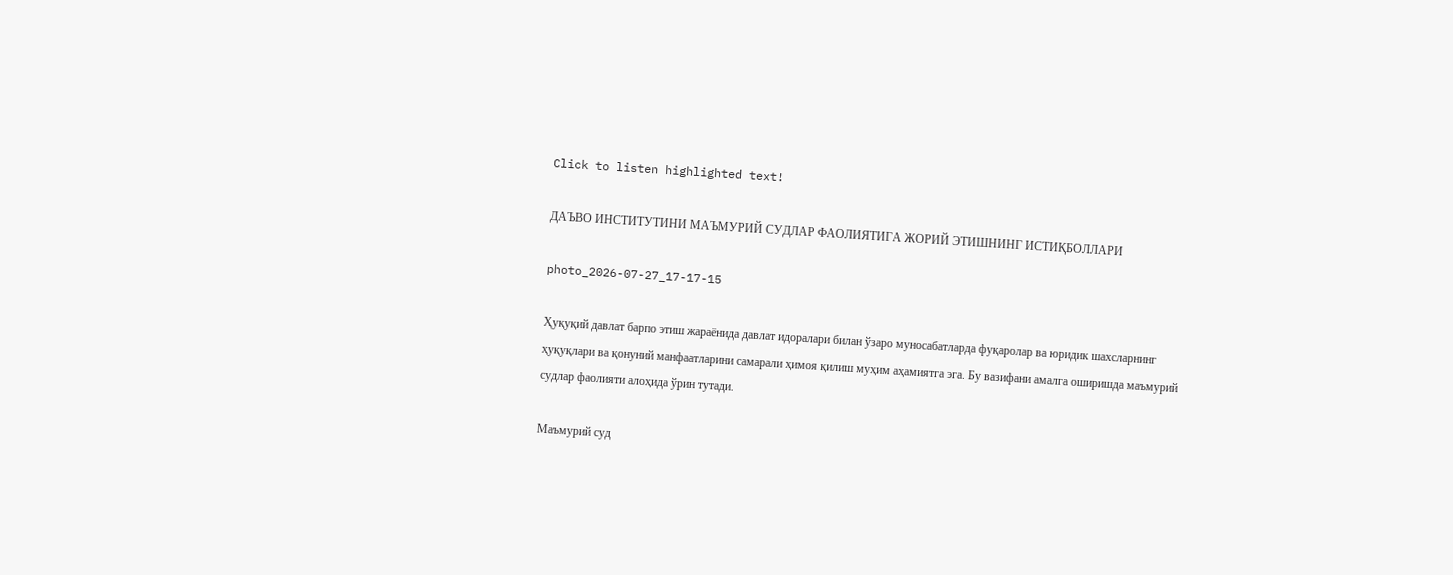Click to listen highlighted text!

ДАЪВО ИНСТИТУТИНИ МАЪМУРИЙ СУДЛАР ФАОЛИЯТИГА ЖОРИЙ ЭТИШНИНГ ИСТИҚБОЛЛАРИ

photo_2026-07-27_17-17-15

Ҳуқуқий давлат барпо этиш жараёнида давлат идоралари билан ўзаро муносабатларда фуқаролар ва юридик шахсларнинг ҳуқуқлари ва қонуний манфаатларини самарали ҳимоя қилиш муҳим аҳамиятга эга. Бу вазифани амалга оширишда маъмурий судлар фаолияти алоҳида ўрин тутади.

Маъмурий суд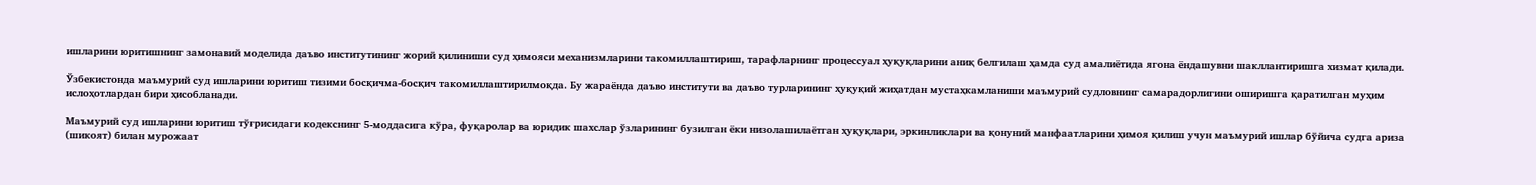ишларини юритишнинг замонавий моделида даъво институтининг жорий қилиниши суд ҳимояси механизмларини такомиллаштириш, тарафларнинг процессуал ҳуқуқларини аниқ белгилаш ҳамда суд амалиётида ягона ёндашувни шакллантиришга хизмат қилади.

Ўзбекистонда маъмурий суд ишларини юритиш тизими босқичма-босқич такомиллаштирилмоқда. Бу жараёнда даъво институти ва даъво турларининг ҳуқуқий жиҳатдан мустаҳкамланиши маъмурий судловнинг самарадорлигини оширишга қаратилган муҳим ислоҳотлардан бири ҳисобланади.

Маъмурий суд ишларини юритиш тўғрисидаги кодекснинг 5-моддасига кўра, фуқаролар ва юридик шахслар ўзларининг бузилган ёки низолашилаётган ҳуқуқлари, эркинликлари ва қонуний манфаатларини ҳимоя қилиш учун маъмурий ишлар бўйича судга ариза (шикоят) билан мурожаат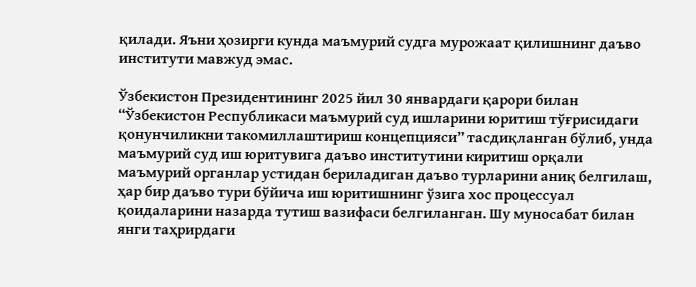қилади. Яъни ҳозирги кунда маъмурий судга мурожаат қилишнинг даъво институти мавжуд эмас.

Ўзбекистон Президентининг 2025 йил 30 январдаги қарори билан “Ўзбекистон Республикаси маъмурий суд ишларини юритиш тўғрисидаги қонунчиликни такомиллаштириш концепцияси” тасдиқланган бўлиб, унда маъмурий суд иш юритувига даъво институтини киритиш орқали маъмурий органлар устидан бериладиган даъво турларини аниқ белгилаш, ҳар бир даъво тури бўйича иш юритишнинг ўзига хос процессуал қоидаларини назарда тутиш вазифаси белгиланган. Шу муносабат билан янги таҳрирдаги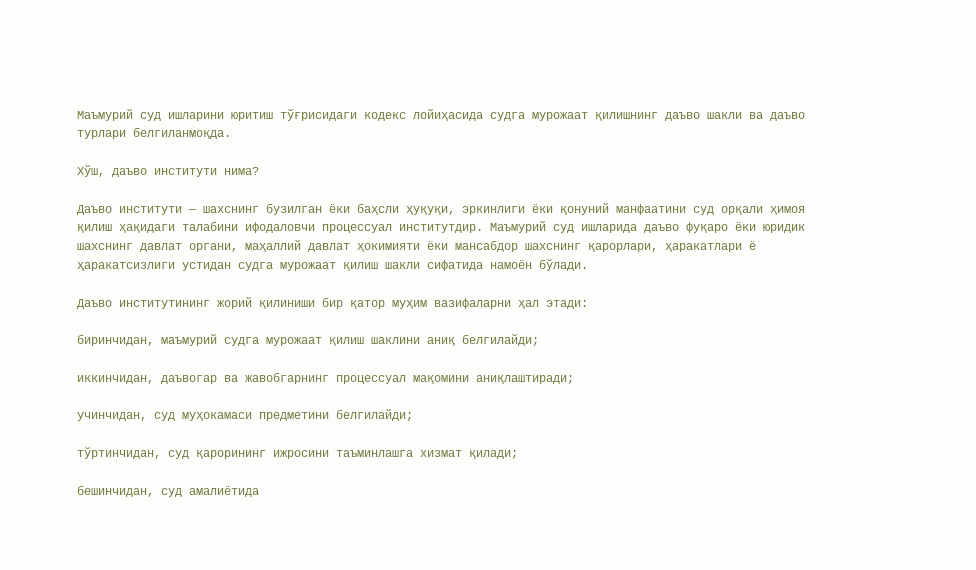Маъмурий суд ишларини юритиш тўғрисидаги кодекс лойиҳасида судга мурожаат қилишнинг даъво шакли ва даъво турлари белгиланмоқда.

Хўш, даъво институти нима?

Даъво институти — шахснинг бузилган ёки баҳсли ҳуқуқи, эркинлиги ёки қонуний манфаатини суд орқали ҳимоя қилиш ҳақидаги талабини ифодаловчи процессуал институтдир. Маъмурий суд ишларида даъво фуқаро ёки юридик шахснинг давлат органи, маҳаллий давлат ҳокимияти ёки мансабдор шахснинг қарорлари, ҳаракатлари ё ҳаракатсизлиги устидан судга мурожаат қилиш шакли сифатида намоён бўлади.

Даъво институтининг жорий қилиниши бир қатор муҳим вазифаларни ҳал этади:

биринчидан, маъмурий судга мурожаат қилиш шаклини аниқ белгилайди;

иккинчидан, даъвогар ва жавобгарнинг процессуал мақомини аниқлаштиради;

учинчидан, суд муҳокамаси предметини белгилайди;

тўртинчидан, суд қарорининг ижросини таъминлашга хизмат қилади;

бешинчидан, суд амалиётида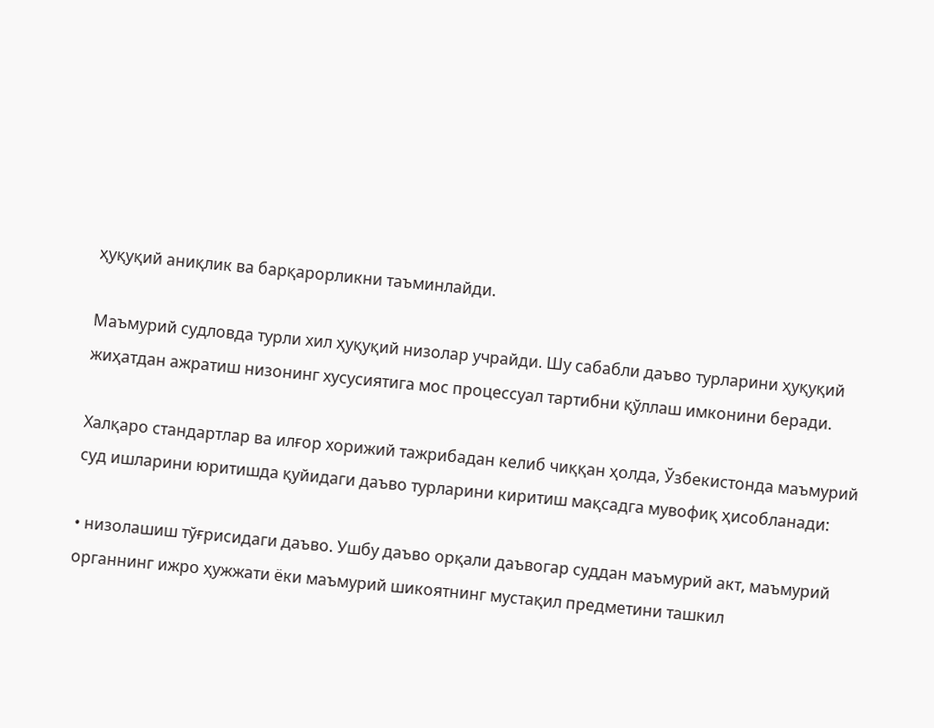ҳуқуқий аниқлик ва барқарорликни таъминлайди.

Маъмурий судловда турли хил ҳуқуқий низолар учрайди. Шу сабабли даъво турларини ҳуқуқий жиҳатдан ажратиш низонинг хусусиятига мос процессуал тартибни қўллаш имконини беради.

Халқаро стандартлар ва илғор хорижий тажрибадан келиб чиққан ҳолда, Ўзбекистонда маъмурий суд ишларини юритишда қуйидаги даъво турларини киритиш мақсадга мувофиқ ҳисобланади:

• низолашиш тўғрисидаги даъво. Ушбу даъво орқали даъвогар суддан маъмурий акт, маъмурий органнинг ижро ҳужжати ёки маъмурий шикоятнинг мустақил предметини ташкил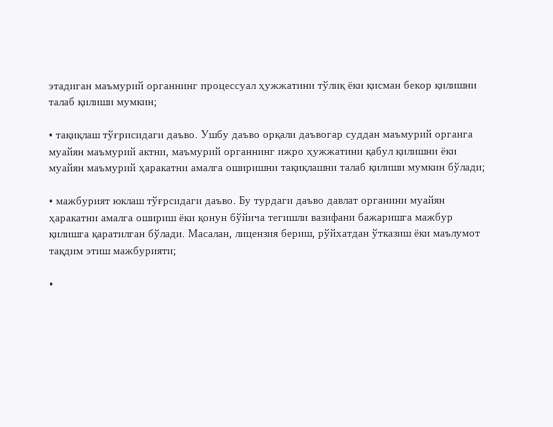этадиган маъмурий органнинг процессуал ҳужжатини тўлиқ ёки қисман бекор қилишни талаб қилиши мумкин;

• тақиқлаш тўғрисидаги даъво. Ушбу даъво орқали даъвогар суддан маъмурий органга муайян маъмурий актни, маъмурий органнинг ижро ҳужжатини қабул қилишни ёки муайян маъмурий ҳаракатни амалга оширишни тақиқлашни талаб қилиши мумкин бўлади;

• мажбурият юклаш тўғрсидаги даъво. Бу турдаги даъво давлат органини муайян ҳаракатни амалга ошириш ёки қонун бўйича тегишли вазифани бажаришга мажбур қилишга қаратилган бўлади. Масалан, лицензия бериш, рўйхатдан ўтказиш ёки маълумот тақдим этиш мажбурияти;

•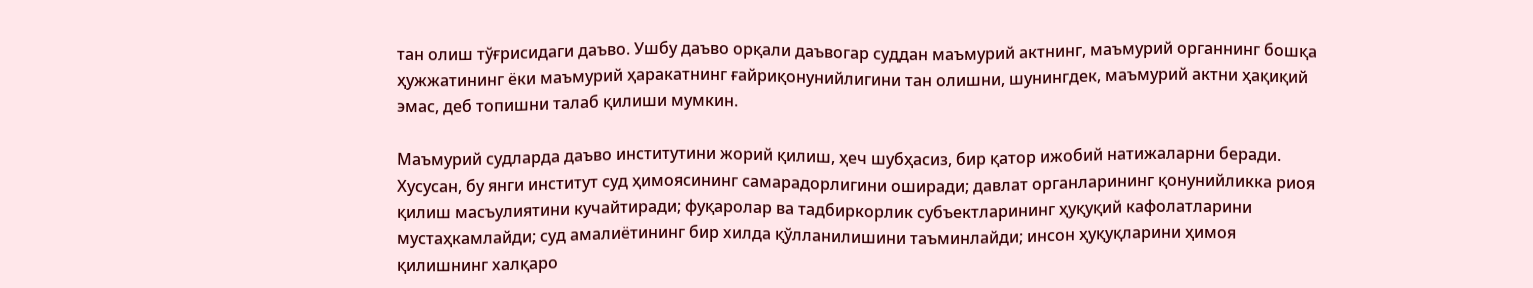тан олиш тўғрисидаги даъво. Ушбу даъво орқали даъвогар суддан маъмурий актнинг, маъмурий органнинг бошқа ҳужжатининг ёки маъмурий ҳаракатнинг ғайриқонунийлигини тан олишни, шунингдек, маъмурий актни ҳақиқий эмас, деб топишни талаб қилиши мумкин.

Маъмурий судларда даъво институтини жорий қилиш, ҳеч шубҳасиз, бир қатор ижобий натижаларни беради. Хусусан, бу янги институт суд ҳимоясининг самарадорлигини оширади; давлат органларининг қонунийликка риоя қилиш масъулиятини кучайтиради; фуқаролар ва тадбиркорлик субъектларининг ҳуқуқий кафолатларини мустаҳкамлайди; суд амалиётининг бир хилда қўлланилишини таъминлайди; инсон ҳуқуқларини ҳимоя қилишнинг халқаро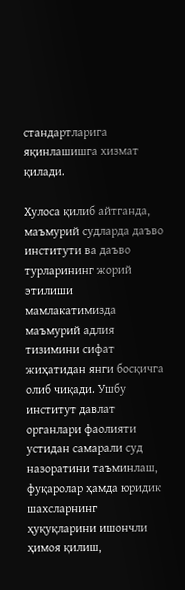стандартларига яқинлашишга хизмат қилади.

Хулоса қилиб айтганда, маъмурий судларда даъво институти ва даъво турларининг жорий этилиши мамлакатимизда маъмурий адлия тизимини сифат жиҳатидан янги босқичга олиб чиқади. Ушбу институт давлат органлари фаолияти устидан самарали суд назоратини таъминлаш, фуқаролар ҳамда юридик шахсларнинг ҳуқуқларини ишончли ҳимоя қилиш,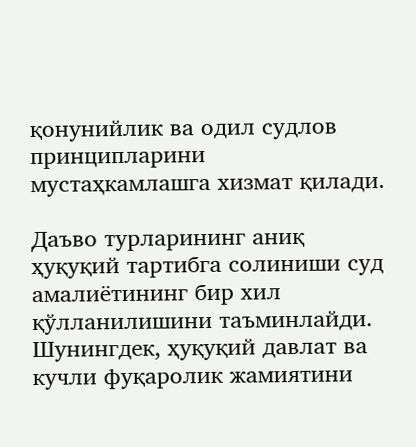қонунийлик ва одил судлов принципларини мустаҳкамлашга хизмат қилади.

Даъво турларининг аниқ ҳуқуқий тартибга солиниши суд амалиётининг бир хил қўлланилишини таъминлайди. Шунингдек, ҳуқуқий давлат ва кучли фуқаролик жамиятини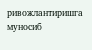ривожлантиришга муносиб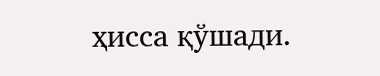ҳисса қўшади.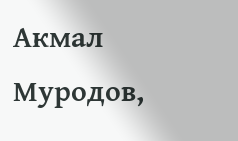Акмал Муродов,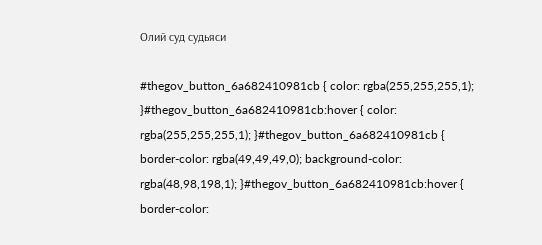Олий суд судьяси

#thegov_button_6a682410981cb { color: rgba(255,255,255,1); }#thegov_button_6a682410981cb:hover { color: rgba(255,255,255,1); }#thegov_button_6a682410981cb { border-color: rgba(49,49,49,0); background-color: rgba(48,98,198,1); }#thegov_button_6a682410981cb:hover { border-color: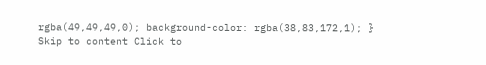rgba(49,49,49,0); background-color: rgba(38,83,172,1); }
Skip to content Click to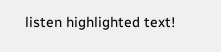listen highlighted text!